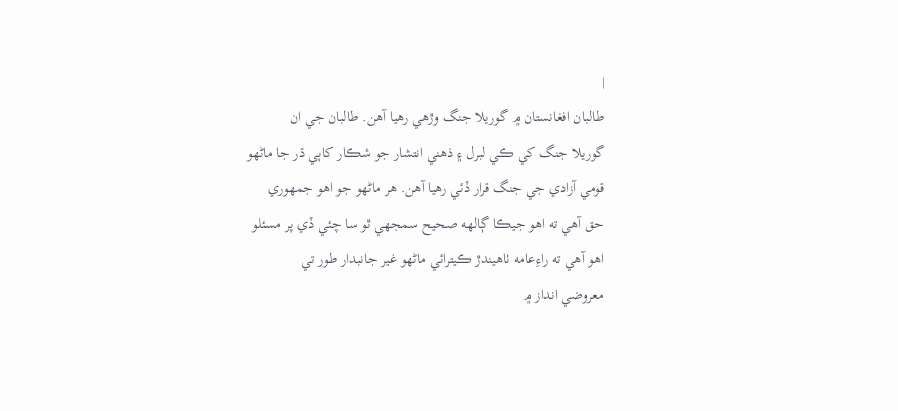|
طالبان افغانستان ۾ گوريلا جنگ وڙهي رهيا آهن. طالبان جي ان
گوريلا جنگ کي ڪي لبرل ۽ ذهني انتشار جو شڪار کاٻي ڌر جا ماڻهو
قومي آزادي جي جنگ قرار ڏئي رهيا آهن. هر ماڻهو جو اهو جمهوري
حق آهي ته اهو جيڪا ڳالهه صحيح سمجھي ٿو سا چئي ڏي پر مسئلو
اهو آهي ته راءِعامه ٺاهيندڙ ڪيترائي ماڻهو غير جانبدار طور تي
معروضي انداز ۾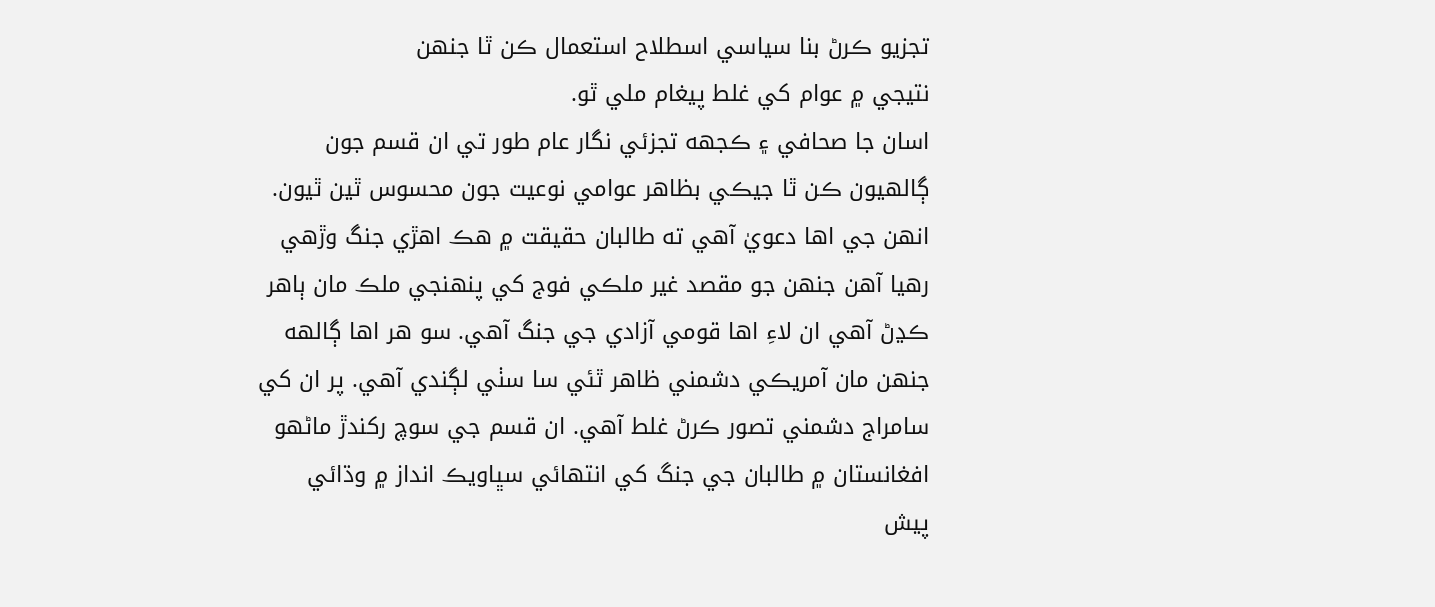تجزيو ڪرڻ بنا سياسي اسطلاح استعمال ڪن ٿا جنهن
نتيجي ۾ عوام کي غلط پيغام ملي ٿو.
اسان جا صحافي ۽ ڪجهه تجزئي نگار عام طور تي ان قسم جون
ڳالهيون ڪن ٿا جيڪي بظاهر عوامي نوعيت جون محسوس ٿين ٿيون.
انهن جي اها دعويٰ آهي ته طالبان حقيقت ۾ هڪ اهڙي جنگ وڙهي
رهيا آهن جنهن جو مقصد غير ملڪي فوج کي پنهنجي ملڪ مان ٻاهر
ڪڍڻ آهي ان لاءِ اها قومي آزادي جي جنگ آهي. سو هر اها ڳالهه
جنهن مان آمريڪي دشمني ظاهر ٿئي سا سٺي لڳندي آهي. پر ان کي
سامراج دشمني تصور ڪرڻ غلط آهي. ان قسم جي سوچ رکندڙ ماڻهو
افغانستان ۾ طالبان جي جنگ کي انتهائي سڀاويڪ انداز ۾ وڌائي
پيش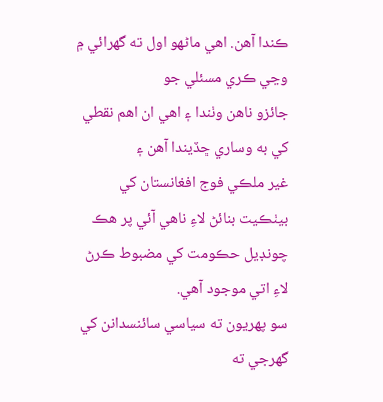ڪندا آهن. اهي ماڻهو اول ته گهرائي ۾ وڃي ڪري مسئلي جو
جائزو ناهن وٺندا ۽ اهي ان اهم نقطي کي به وساري ڇڏيندا آهن ۽
غير ملڪي فوج افغانستان کي بيٺڪيت بنائڻ لاءِ ناهي آئي پر هڪ
چونڊيل حڪومت کي مضبوط ڪرڻ لاءِ اتي موجود آهي.
سو پهريون ته سياسي سائنسدانن کي گهرجي ته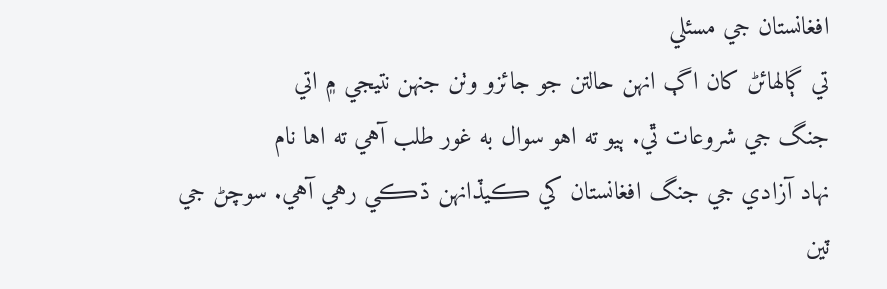افغانستان جي مسئلي
تي ڳالهائڻ کان اڳ انهن حالتن جو جائزو وٺن جنهن نتيجي ۾ اتي
جنگ جي شروعات ٿي. ٻيو ته اهو سوال به غور طلب آهي ته اها نام
نهاد آزادي جي جنگ افغانستان کي ڪيڏانهن ڌڪي رهي آهي. سوچڻ جي
ٽين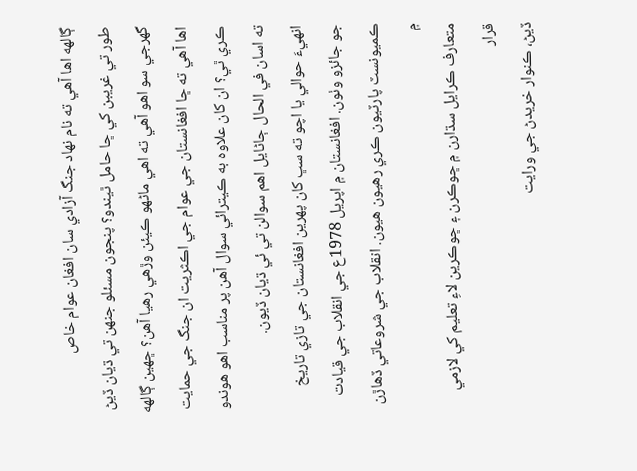ڳالهه اها آهي ته نام نهاد جنگ آزادي سان افغان عوام خاص
طور تي غريبن کي ڇا حامل ٿيندو؟ پنجون مسئلو جنهن تي ڌيان ڏيڻ
گهرجي سو اهو آهي ته اهي ماڻهو ڪيئن وڙهي رهيا آهن؟ ڇهين ڳالهه
اها آهي ته ڇا افغانستان جي عوام جي اڪثريت ان جنگ جي حمايت
ڪري ٿي؟ ان کان علاوه به ڪيترائي سوال آهن پر مناسب اهو هوندو
ته اسان في الحال ڄاڻايل اهم سوالن تي ئي ڌيان ڏيون.
انهيءَ حوالي يا اچو ته سڀ کان پهرين افغانستان جي تازي تاريخ
جو جائزو وٺون. افغانستان ۾ اپريل 1978ع جي انقلاب جي قيادت
ڪميونسٽ پارٽيون ڪري رهيون هيون. انقلاب جي شروعاتي ڏهاڙن ۾
متعارف ڪرايل سڌارن ۾ ڇوڪرن ۽ ڇوڪرين لاءِ تعليم کي لازمي قرار
ڏيڻ، ڪنوار خريدڻ جي ورايت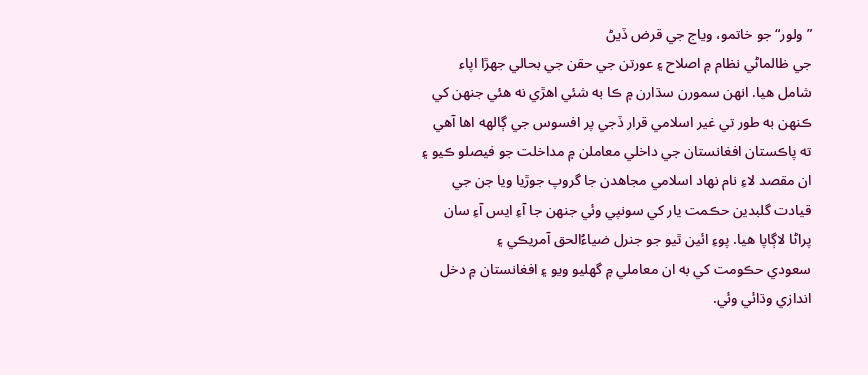”ولور“ جو خاتمو، وياج جي قرض ڏيڻ
جي ظالماڻي نظام ۾ اصلاح ۽ عورتن جي حقن جي بحالي جهڙا اپاء
شامل هيا. انهن سمورن سڌارن ۾ ڪا به شئي اهڙي نه هئي جنهن کي
ڪنهن به طور تي غير اسلامي قرار ڏجي پر افسوس جي ڳالهه اها آهي
ته پاڪستان افغانستان جي داخلي معاملن ۾ مداخلت جو فيصلو ڪيو ۽
ان مقصد لاءِ نام نهاد اسلامي مجاهدن جا گروپ جوڙيا ويا جن جي
قيادت گلبدين حڪمت يار کي سونپي وئي جنهن جا آءِ ايس آءِ سان
پراڻا لاڳاپا هيا. پوءِ ائين ٿيو جو جنرل ضياءُالحق آمريڪي ۽
سعودي حڪومت کي به ان معاملي ۾ گهليو ويو ۽ افغانستان ۾ دخل
اندازي وڌائي وئي.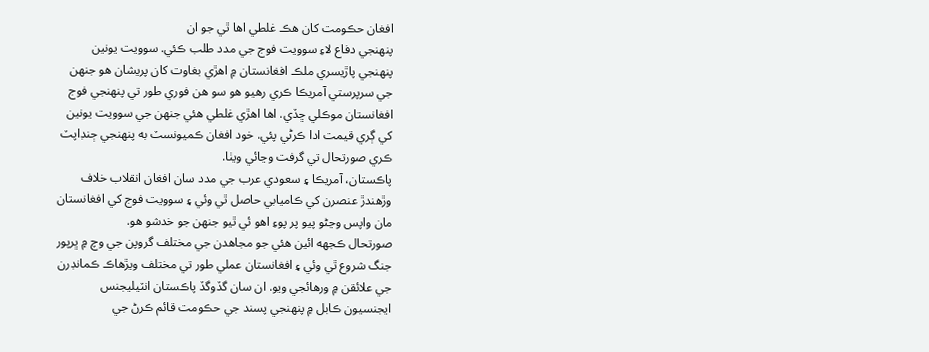افغان حڪومت کان هڪ غلطي اها ٿي جو ان
پنهنجي دفاع لاءِ سوويت فوج جي مدد طلب ڪئي. سوويت يونين
پنهنجي پاڙيسري ملڪ افغانستان ۾ اهڙي بغاوت کان پريشان هو جنهن
جي سرپرستي آمريڪا ڪري رهيو هو سو هن فوري طور تي پنهنجي فوج
افغانستان موڪلي ڇڏي. اها اهڙي غلطي هئي جنهن جي سوويت يونين
کي ڳري قيمت ادا ڪرڻي پئي. خود افغان ڪميونسٽ به پنهنجي ڄنڊاپٽ
ڪري صورتحال تي گرفت وڃائي ويٺا.
پاڪستان، آمريڪا ۽ سعودي عرب جي مدد سان افغان انقلاب خلاف
وڙهندڙ عنصرن کي ڪاميابي حاصل ٿي وئي ۽ سوويت فوج کي افغانستان
مان واپس وڃڻو پيو پر پوءِ اهو ئي ٿيو جنهن جو خدشو هو.
صورتحال ڪجهه ائين هئي جو مجاهدن جي مختلف گروپن جي وچ ۾ ڀرپور
جنگ شروع ٿي وئي ۽ افغانستان عملي طور تي مختلف ويڙهاڪ ڪمانڊرن
جي علائقن ۾ ورهائجي ويو. ان سان گڏوگڏ پاڪستان انٽيليجنس
ايجنسيون ڪابل ۾ پنهنجي پسند جي حڪومت قائم ڪرڻ جي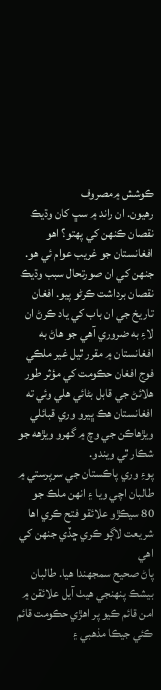ڪوشش ۾مصروف
رهيون. ان راند ۾ سڀ کان وڌيڪ نقصان ڪنهن کي پهتو؟ اهو
افغانستان جو غريب عوام ئي هو. جنهن کي ان صورتحال سبب وڌيڪ
نقصان برداشت ڪرڻو پيو. افغان تاريخ جي ان باب کي ياد ڪرڻ ان
لاءِ به ضروري آهي جو هاڻ به افغانستان ۾ مقرر ٿيل غير ملڪي
فوج افغان حڪومت کي مؤثر طور هلائڻ جي قابل بڻائي هلي وئي ته
افغانستان هڪ ڀيرو وري قبائلي ويڙهاڪن جي وچ ۾ گهرو ويڙهه جو
شڪار ٿي ويندو.
پوءِ وري پاڪستان جي سرپرستي ۾ طالبان اچي ويا ۽ انهن ملڪ جو
80 سيڪڙو علائقو فتح ڪري اها شريعت لاڳو ڪري ڇڏي جنهن کي اهي
پاڻ صحيح سمجهندا هيا. طالبان بيشڪ پنهنجي هيٺ آيل علائقن ۾
امن قائم ڪيو پر اهڙي حڪومت قائم ڪئي جيڪا مذهبي ۽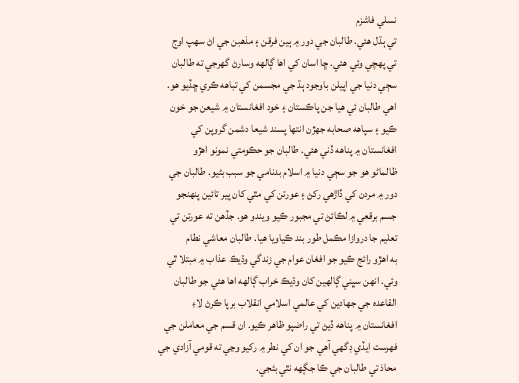نسلي فاشزم
تي ٻڌل هئي. طالبان جي دور ۾ ٻين فرقن ۽ مذهبن جي اڻ سهپ اوج
تي پهچي وئي هئي. ڇا اسان کي اها ڳالهه وسارڻ گهرجي ته طالبان
سڄي دنيا جي اپيلن باوجود ٻڌ جي مجسمن کي تباهه ڪري ڇڏيو هو.
اهي طالبان ئي هيا جن پاڪستان ۽ خود افغانستان ۾ شيعن جو خون
ڪيو ۽ سپاهه صحابه جهڙن انتها پسند شيعا دشمن گروپن کي
افغانستان ۾ پناهه ڏني هئي. طالبان جو حڪومتي نمونو اهڙو
ظالماڻو هو جو سڄي دنيا ۾ اسلام بدنامي جو سبب بڻيو. طالبان جي
دور ۾ مردن کي ڏاڙهي رکڻ ۽ عورتن کي مٿي کان پير تائين پنهنجو
جسم برقعي ۾ لڪائڻ تي مجبور ڪيو ويندو هو. جڏهن ته عورتن تي
تعليم جا دروازا مڪمل طور بند ڪياويا هيا. طالبان معاشي نطام
به اهڙو رائج ڪيو جو افغان عوام جي زندگي وڌيڪ عذاب ۾ مبتلا ٿي
وئي. انهن سڀني ڳالهين کان وڌيڪ خراب ڳالهه اها هئي جو طالبان
القاعده جي جهادين کي عالمي اسلامي انقلاب برپا ڪرڻ لاءِ
افغانستان ۾ پناهه ڏيڻ تي راضپو ظاهر ڪيو. ان قسم جي معاملن جي
فهرست ايڏي ڊگهي آهي جو ان کي نطر ۾ رکيو وڃي ته قومي آزادي جي
محاذ تي طالبان جي ڪا جڳهه نٿي بڻجي.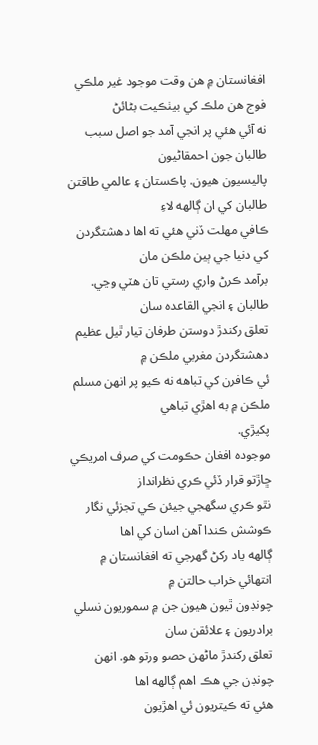افغانستان ۾ هن وقت موجود غير ملڪي فوج هن ملڪ کي بيٺڪيت بڻائڻ
نه آئي هئي پر انجي آمد جو اصل سبب طالبان جون احمقاڻيون
پاليسيون هيون. پاڪستان ۽ عالمي طاقتن طالبان کي ان ڳالهه لاءِ
ڪافي مهلت ڏني هئي ته اها دهشتگردن کي دنيا جي ٻين ملڪن مان
برآمد ڪرڻ واري رستي تان هٽي وڃي. طالبان ۽ انجي القاعده سان
تعلق رکندڙ دوستن طرفان تيار ٿيل عظيم دهشتگردن مغربي ملڪن ۾
ئي ڪافرن کي تباهه نه ڪيو پر انهن مسلم ملڪن ۾ به اهڙي تباهي
پکيڙي.
موجوده افغان حڪومت کي صرف امريڪي ڇاڙتو قرار ڏئي ڪري نظرانداز
نٿو ڪري سگهجي جيئن ڪي تجزئي نگار ڪوشش ڪندا آهن اسان کي اها
ڳالهه ياد رکڻ گهرجي ته افغانستان ۾ انتهائي خراب حالتن ۾
چونڊون ٿيون هيون جن ۾ سموريون نسلي برادريون ۽ علائقن سان
تعلق رکندڙ ماڻهن حصو ورتو هو. انهن چونڊن جي هڪ اهم ڳالهه اها
هئي ته ڪيتريون ئي اهڙيون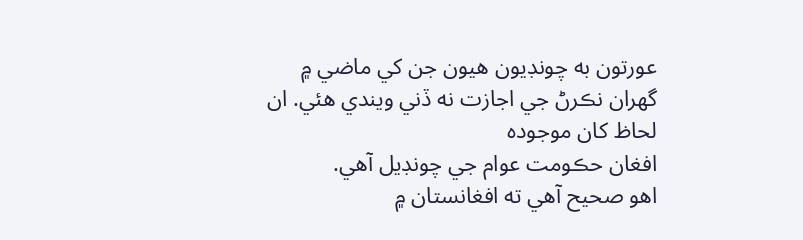عورتون به چونڊيون هيون جن کي ماضي ۾
گهران نڪرڻ جي اجازت نه ڏني ويندي هئي. ان لحاظ کان موجوده
افغان حڪومت عوام جي چونڊيل آهي.
اهو صحيح آهي ته افغانستان ۾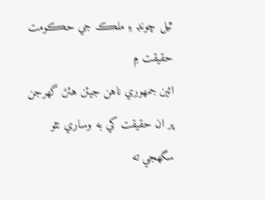ٿيل چونڊ ۽ ملڪ جي حڪومت حقيقت ۾
ائين جمهوري ناهن جيئن هئڻ گهرجن پر ان حقيقت کي به وساري نٿو
سگهجي ته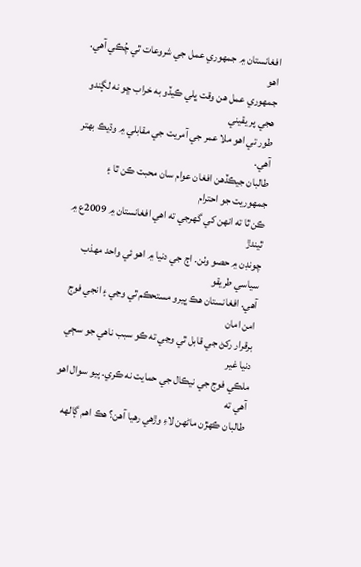افغانستان ۾ جمهوري عمل جي شروعات ٿي چُڪي آهي. اهو
جمهوري عمل هن وقت ڀلي ڪيڏو به خراب ڇو نه لڳندو هجي پر يقيني
طور تي اهو ملا عمر جي آمريت جي مقابلي ۾ وڌيڪ بهتر آهي.
طالبان جيڪڏهن افغان عوام سان محبت ڪن ٿا ۽ جمهوريت جو احترام
ڪن ٿا ته انهن کي گهرجي ته اهي افغانستان ۾ 2009ع ۾ ٿيندڙ
چونڊن ۾ حصو وٺن. اڄ جي دنيا ۾ اهو ئي واحد مهذب سياسي طريقو
آهي. افغانستان هڪ ڀيرو مستحڪم ٿي وڃي ۽ انجي فوج امن امان
برقرار رکڻ جي قابل ٿي وڃي ته ڪو سبب ناهي جو سڄي دنيا غير
ملڪي فوج جي نيڪال جي حمايت نه ڪري. ٻيو سوال اهو آهي ته
طالبان ڪهڙن ماڻهن لاءِ وڙهي رهيا آهن؟ هڪ اهم ڳالهه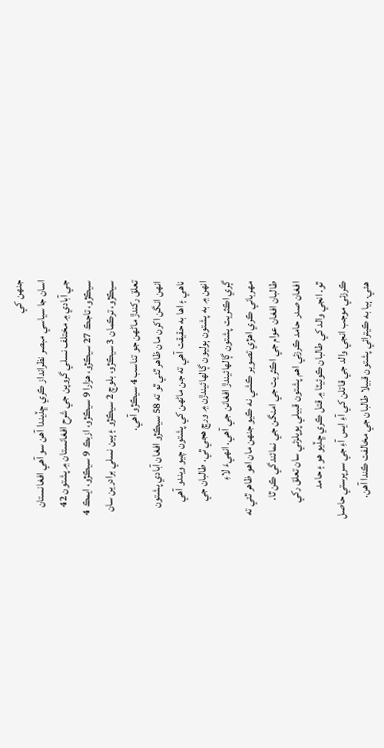جنهن کي
اسان جا سياسي مبصر نظرانداز ڪري ڇڏيندا آهن سو آهي افغانستان
جي آبادي ۾ مختلف نسلي گروپن جي شرح افغانستان ۾ پشتون 42
سيڪڙو، تاجڪ 27 سيڪڙو، هزارا 9 سيڪڙو، ازبڪ 9 سيڪڙو، ايمڪ 4
سيڪڙو، ترڪمان 3 سيڪڙو، بلوچ 2 سيڪڙو ۽ ٻين نسلي برادرين سان
تعلق رکندڙ ماڻهن جو تناسب 4 سيڪڙو آهي.
انهن انگن اکرن مان ظاهر ٿئي ٿو ته 58 سيڪڙو افغان آبادي پشتون
ناهي ۽ اها به حقيقت آهي ته جن ماڻهن کي پشتون چيو ويندو آهي
انهن ۾ به پشتون ٻوليون ڳالهائيندڙن ۾ ورڇ هجي ٿي. طالبان جي
ڳري اڪثريت پشتون ڳالهائيندڙ افغانن جي آهي. انهيءَ لاءِ
مهرباني ڪري اهڙي تصوير ڪشي نه ڪيو جنهن مان اهو ظاهر ٿئي ته
طالبان افغان عوام جي اڪثريت جي امنگن جي نمائندگي ڪن ٿا.
افغان صدر حامد ڪرزئي اهم پشتون قبيلي پوپلزئي سان تعلق رکي
ٿو. انجي والد کي طالبان ڪوئيٽا ۾ قتل ڪري ڇڏيو هو ۽ حامد
ڪرزئي موجب انجي والد جي قاتلن کي آءِ ايس آءِ جي سرپرستي حاصل
هئي. ٻيا به ڪيترائي پشتون قبيلا طالبان جي مخالفت ڪندا آهن.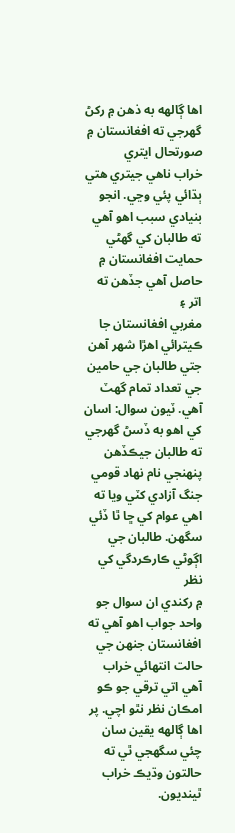اها ڳالهه به ذهن ۾ رکڻ گهرجي ته افغانستان ۾ صورتحال ايتري
خراب ناهي جيتري هتي ٻڌائي پئي وڃي. انجو بنيادي سبب اهو آهي
ته طالبان کي گهڻي حمايت افغانستان ۾ حاصل آهي جڏهن ته اتر ۽
مغربي افغانستان جا ڪيترائي اهڙا شهر آهن جتي طالبان جي حامين
جي تعداد تمام گهٽ آهي. ٽيون سوال: اسان کي اهو به ڏسڻ گهرجي
ته طالبان جيڪڏهن پنهنجي نام نهاد قومي جنگ آزادي کٽي ويا ته
اهي عوام کي ڇا ٿا ڏئي سگهن. طالبان جي اڳوڻي ڪارڪردگي کي نظر
۾ رکندي ان سوال جو واحد جواب اهو آهي ته افغانستان جنهن جي
حالت انتهائي خراب آهي اتي ترقي جو ڪو امڪان نظر نٿو اچي. پر
اها ڳالهه يقين سان چئي سگهجي ٿي ته حالتون وڌيڪ خراب ٿينديون.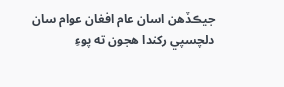جيڪڏهن اسان عام افغان عوام سان دلچسپي رکندا هجون ته پوءِ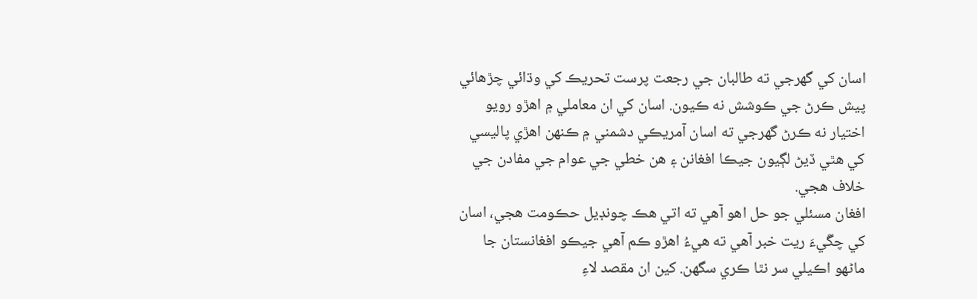اسان کي گهرجي ته طالبان جي رجعت پرست تحريڪ کي وڌائي چڙهائي
پيش ڪرڻ جي ڪوشش نه ڪيون. اسان کي ان معاملي ۾ اهڙو رويو
اختيار نه ڪرڻ گهرجي ته اسان آمريڪي دشمني ۾ ڪنهن اهڙي پاليسي
کي هٿي ڏيڻ لڳيون جيڪا افغانن ۽ هن خطي جي عوام جي مفادن جي
خلاف هجي.
افغان مسئلي جو حل اهو آهي ته اتي هڪ چونڊيل حڪومت هجي، اسان
کي چڱيءَ ريت خبر آهي ته هيءُ اهڙو ڪم آهي جيڪو افغانستان جا
ماڻهو اڪيلي سر نٿا ڪري سگهن. کين ان مقصد لاءِ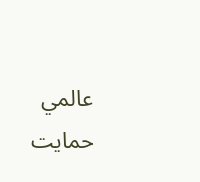عالمي حمايت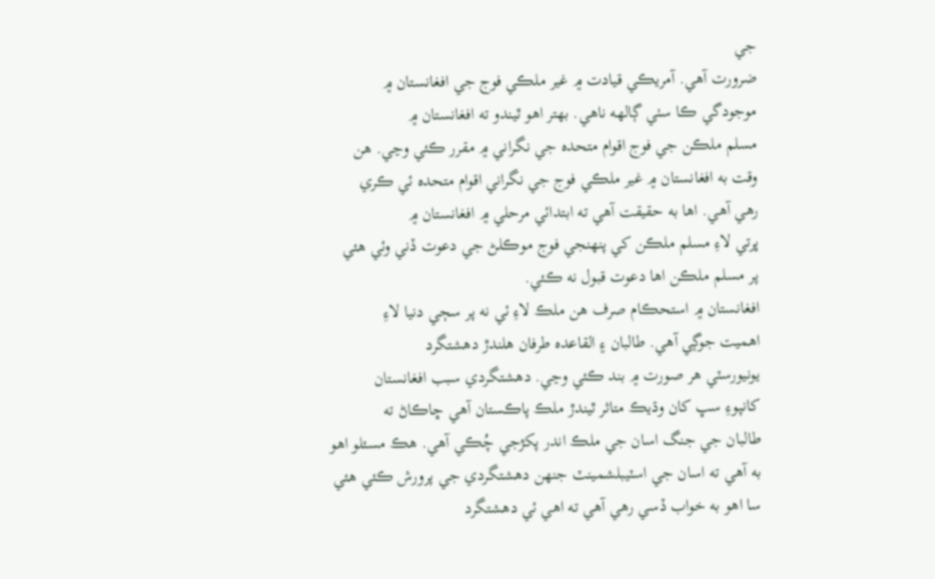جي
ضرورت آهي. آمريڪي قيادت ۾ غير ملڪي فوج جي افغانستان ۾
موجودگي ڪا سٺي ڳالهه ناهي. بهتر اهو ٿيندو ته افغانستان ۾
مسلم ملڪن جي فوج اقوام متحده جي نگراني ۾ مقرر ڪئي وڃي. هن
وقت به افغانستان ۾ غير ملڪي فوج جي نگراني اقوام متحده ئي ڪري
رهي آهي. اها به حقيقت آهي ته ابتدائي مرحلي ۾ افغانستان ۾
ڀرتي لاءِ مسلم ملڪن کي پنهنجي فوج موڪلڻ جي دعوت ڏني وئي هئي
پر مسلم ملڪن اها دعوت قبول نه ڪئي.
افغانستان ۾ استحڪام صرف هن ملڪ لاءِ ئي نه پر سڄي دنيا لاءِ
اهميت جوڳي آهي. طالبان ۽ القاعده طرفان هلندڙ دهشتگرد
يونيورسٽي هر صورت ۾ بند ڪئي وڃي. دهشتگردي سبب افغانستان
کانپوءِ سڀ کان وڌيڪ متاثر ٿيندڙ ملڪ پاڪستان آهي ڇاڪاڻ ته
طالبان جي جنگ اسان جي ملڪ اندر پکڙجي چُڪي آهي. هڪ مسئلو اهو
به آهي ته اسان جي اسٽيبلشمينٽ جنهن دهشتگردي جي پرورش ڪئي هئي
سا اهو به خواب ڏسي رهي آهي ته اهي ئي دهشتگرد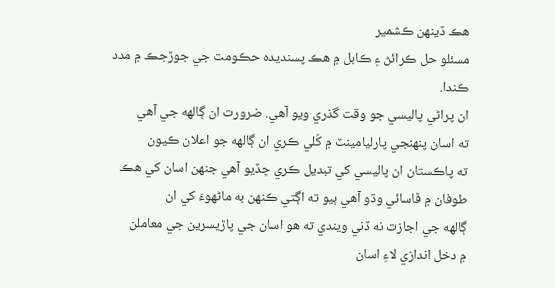هڪ ڏينهن ڪشمير
مسئلو حل ڪرائڻ ۽ ڪابل ۾ هڪ پسنديده حڪومت جي جوڙجڪ ۾ مدد
ڪندا.
ان پراڻي پاليسي جو وقت گذري ويو آهي. ضرورت ان ڳالهه جي آهي
ته اسان پنهنجي پارليامينٽ ۾ کُلي ڪري ان ڳالهه جو اعلان ڪيون
ته پاڪستان ان پاليسي کي تبديل ڪري ڇڏيو آهي جنهن اسان کي هڪ
طوفان ۾ ڦاسائي وڌو آهي ٻيو ته اڳتي ڪنهن به ماڻهوءَ کي ان
ڳالهه جي اجازت نه ڏني ويندي ته هو اسان جي پاڙيسرين جي معاملن
۾ دخل اندازي لاءِ اسان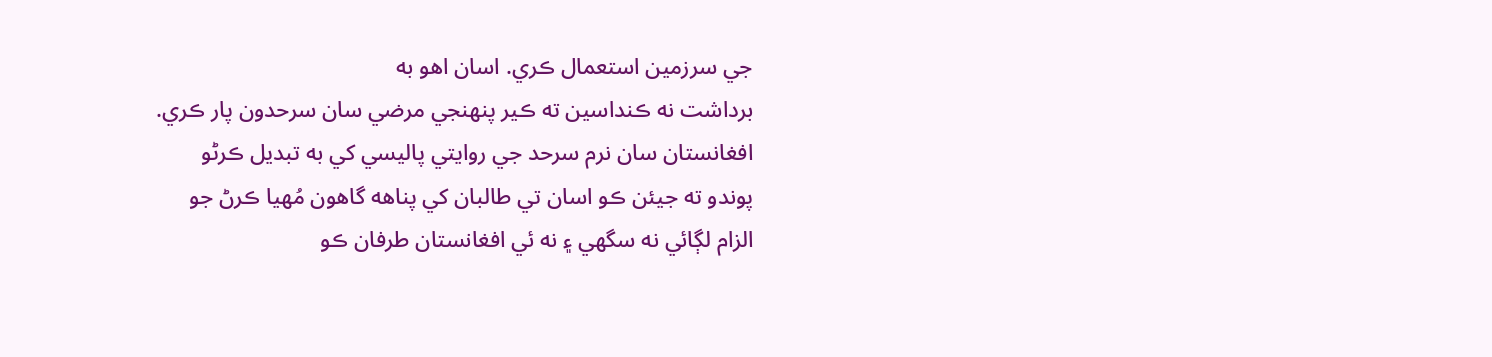جي سرزمين استعمال ڪري. اسان اهو به
برداشت نه ڪنداسين ته ڪير پنهنجي مرضي سان سرحدون پار ڪري.
افغانستان سان نرم سرحد جي روايتي پاليسي کي به تبديل ڪرڻو
پوندو ته جيئن ڪو اسان تي طالبان کي پناهه گاهون مُهيا ڪرڻ جو
الزام لڳائي نه سگهي ۽ نه ئي افغانستان طرفان ڪو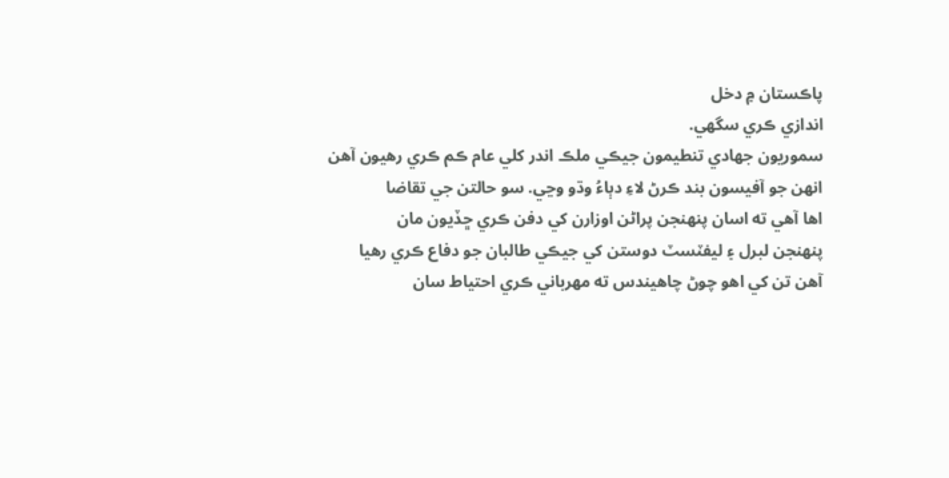پاڪستان ۾ دخل
اندازي ڪري سگهي.
سموريون جهادي تنطيمون جيڪي ملڪ اندر کلي عام ڪم ڪري رهيون آهن
انهن جو آفيسون بند ڪرڻ لاءِ دٻاءُ وڌو وڃي. سو حالتن جي تقاضا
اها آهي ته اسان پنهنجن پراڻن اوزارن کي دفن ڪري ڇڏيون مان
پنهنجن لبرل ۽ ليفٽسٽ دوستن کي جيڪي طالبان جو دفاع ڪري رهيا
آهن تن کي اهو چوڻ چاهيندس ته مهرباني ڪري احتياط سان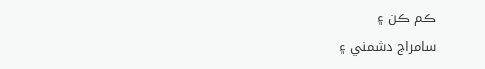ڪم ڪن ۽
سامراج دشمني ۽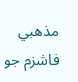مذهبي فاشزم جو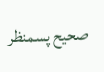صحيح پسمنظر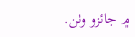۾ جائزو وٺن.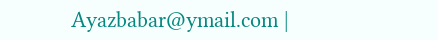Ayazbabar@ymail.com |